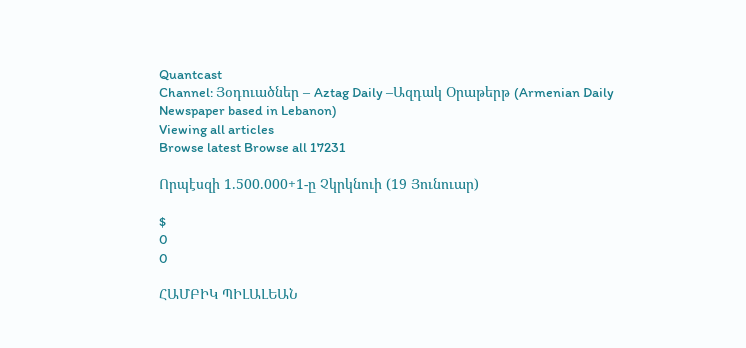Quantcast
Channel: Յօդուածներ – Aztag Daily –Ազդակ Օրաթերթ (Armenian Daily Newspaper based in Lebanon)
Viewing all articles
Browse latest Browse all 17231

Որպէսզի 1.500.000+1-ը Չկրկնուի (19 Յունուար)

$
0
0

ՀԱՄԲԻԿ ՊԻԼԱԼԵԱՆ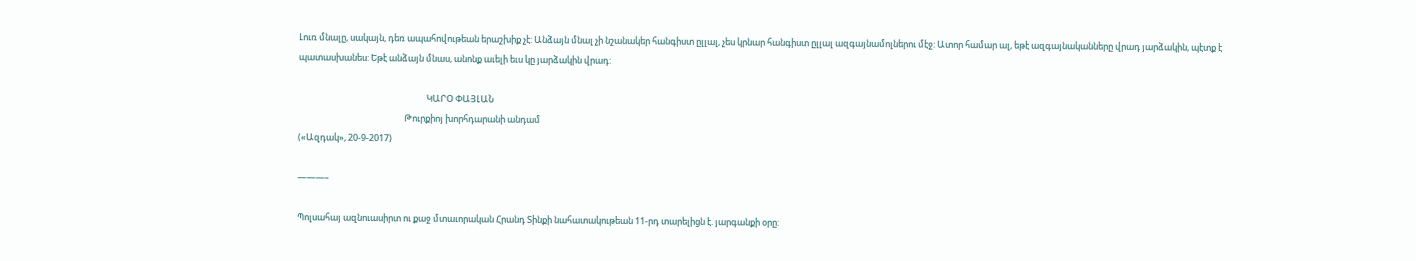Լուռ մնալը, սակայն, դեռ ապահովութեան երաշխիք չէ: Անձայն մնալ չի նշանակեր հանգիստ ըլլալ, չես կրնար հանգիստ ըլլալ ազգայնամոլներու մէջ: Ատոր համար ալ, եթէ ազգայնականները վրադ յարձակին, պէտք է պատասխանես: Եթէ անձայն մնաս, անոնք աւելի եւս կը յարձակին վրադ:

                                                                ԿԱՐՕ ՓԱՅԼԱՆ
                                                     Թուրքիոյ խորհդարանի անդամ
(«Ազդակ», 20-9-2017)

———–

Պոլսահայ ազնուասիրտ ու քաջ մտաւորական Հրանդ Տինքի նահատակութեան 11-րդ տարելիցն է. յարգանքի օրը: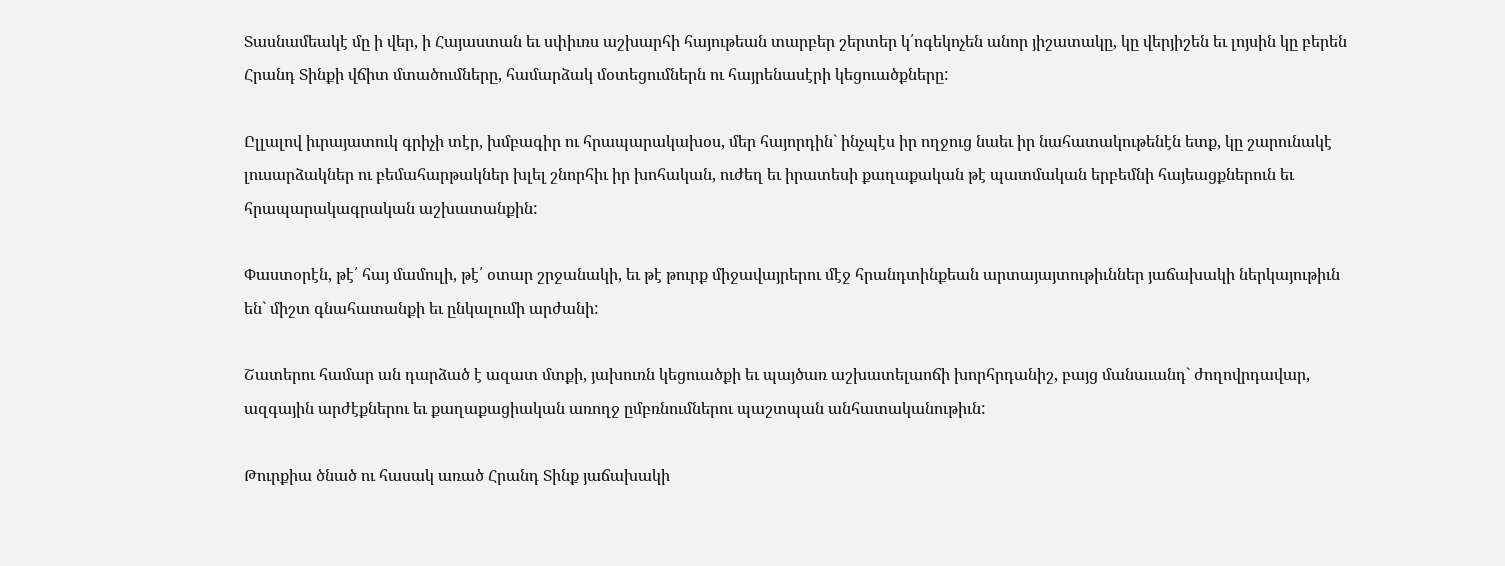Տասնամեակէ մը ի վեր, ի Հայաստան եւ սփիւռս աշխարհի հայութեան տարբեր շերտեր կ՛ոգեկոչեն անոր յիշատակը, կը վերյիշեն եւ լոյսին կը բերեն Հրանդ Տինքի վճիտ մտածումները, համարձակ մօտեցումներն ու հայրենասէրի կեցուածքները:

Ըլլալով իւրայատուկ գրիչի տէր, խմբագիր ու հրապարակախօս, մեր հայորդին` ինչպէս իր ողջուց նաեւ իր նահատակութենէն ետք, կը շարունակէ լուսարձակներ ու բեմահարթակներ խլել շնորհիւ իր խոհական, ուժեղ եւ իրատեսի քաղաքական թէ պատմական երբեմնի հայեացքներուն եւ հրապարակագրական աշխատանքին:

Փաստօրէն, թէ՛ հայ մամուլի, թէ՛ օտար շրջանակի, եւ թէ թուրք միջավայրերու մէջ հրանդտինքեան արտայայտութիւններ յաճախակի ներկայութիւն են` միշտ գնահատանքի եւ ընկալումի արժանի:

Շատերու համար ան դարձած է ազատ մտքի, յախուռն կեցուածքի եւ պայծառ աշխատելաոճի խորհրդանիշ, բայց մանաւանդ` ժողովրդավար, ազգային արժէքներու եւ քաղաքացիական առողջ ըմբռնումներու պաշտպան անհատականութիւն:

Թուրքիա ծնած ու հասակ առած Հրանդ Տինք յաճախակի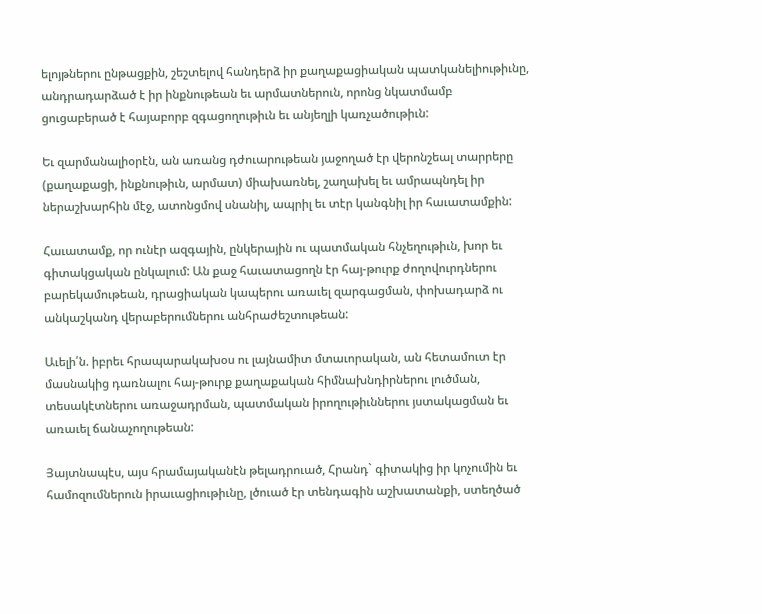ելոյթներու ընթացքին, շեշտելով հանդերձ իր քաղաքացիական պատկանելիութիւնը, անդրադարձած է իր ինքնութեան եւ արմատներուն, որոնց նկատմամբ ցուցաբերած է հայաբորբ զգացողութիւն եւ անյեղլի կառչածութիւն:

Եւ զարմանալիօրէն, ան առանց դժուարութեան յաջողած էր վերոնշեալ տարրերը (քաղաքացի, ինքնութիւն, արմատ) միախառնել, շաղախել եւ ամրապնդել իր ներաշխարհին մէջ, ատոնցմով սնանիլ, ապրիլ եւ տէր կանգնիլ իր հաւատամքին:

Հաւատամք, որ ունէր ազգային, ընկերային ու պատմական հնչեղութիւն, խոր եւ գիտակցական ընկալում: Ան քաջ հաւատացողն էր հայ-թուրք ժողովուրդներու բարեկամութեան, դրացիական կապերու առաւել զարգացման, փոխադարձ ու անկաշկանդ վերաբերումներու անհրաժեշտութեան:

Աւելի՛ն. իբրեւ հրապարակախօս ու լայնամիտ մտաւորական, ան հետամուտ էր մասնակից դառնալու հայ-թուրք քաղաքական հիմնախնդիրներու լուծման, տեսակէտներու առաջադրման, պատմական իրողութիւններու յստակացման եւ առաւել ճանաչողութեան:

Յայտնապէս, այս հրամայականէն թելադրուած, Հրանդ` գիտակից իր կոչումին եւ համոզումներուն իրաւացիութիւնը, լծուած էր տենդագին աշխատանքի, ստեղծած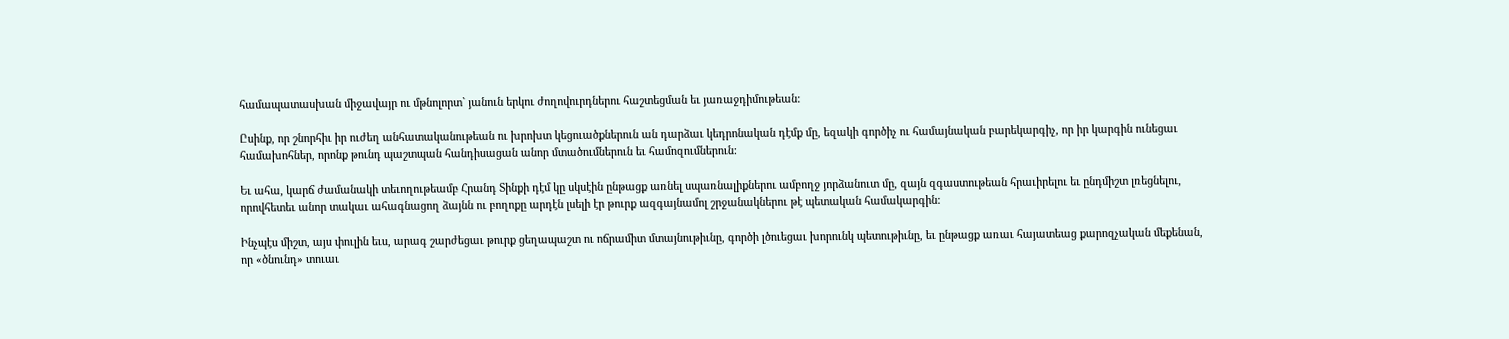համապատասխան միջավայր ու մթնոլորտ` յանուն երկու ժողովուրդներու հաշտեցման եւ յառաջդիմութեան:

Ըսինք, որ շնորհիւ իր ուժեղ անհատականութեան ու խրոխտ կեցուածքներուն ան դարձաւ կեդրոնական դէմք մը, եզակի գործիչ ու համայնական բարեկարգիչ, որ իր կարգին ունեցաւ համախոհներ, որոնք թունդ պաշտպան հանդիսացան անոր մտածումներուն եւ համոզումներուն:

Եւ ահա, կարճ ժամանակի տեւողութեամբ Հրանդ Տինքի դէմ կը սկսէին ընթացք առնել սպառնալիքներու ամբողջ յորձանուտ մը, զայն զգաստութեան հրաւիրելու եւ ընդմիշտ լռեցնելու, որովհետեւ անոր տակաւ ահագնացող ձայնն ու բողոքը արդէն լսելի էր թուրք ազգայնամոլ շրջանակներու թէ պետական համակարգին:

Ինչպէս միշտ, այս փուլին եւս, արագ շարժեցաւ թուրք ցեղապաշտ ու ոճրամիտ մտայնութիւնը, գործի լծուեցաւ խորունկ պետութիւնը, եւ ընթացք առաւ հայատեաց քարոզչական մեքենան, որ «ծնունդ» տուաւ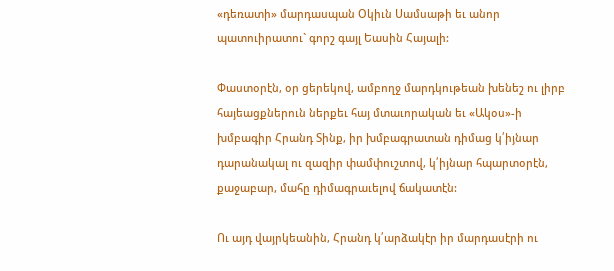«դեռատի» մարդասպան Օկիւն Սամսաթի եւ անոր պատուիրատու` գորշ գայլ Եասին Հայալի:

Փաստօրէն, օր ցերեկով, ամբողջ մարդկութեան խենեշ ու լիրբ հայեացքներուն ներքեւ հայ մտաւորական եւ «Ակօս»-ի խմբագիր Հրանդ Տինք, իր խմբագրատան դիմաց կ՛իյնար դարանակալ ու զազիր փամփուշտով, կ՛իյնար հպարտօրէն, քաջաբար, մահը դիմագրաւելով ճակատէն:

Ու այդ վայրկեանին, Հրանդ կ՛արձակէր իր մարդասէրի ու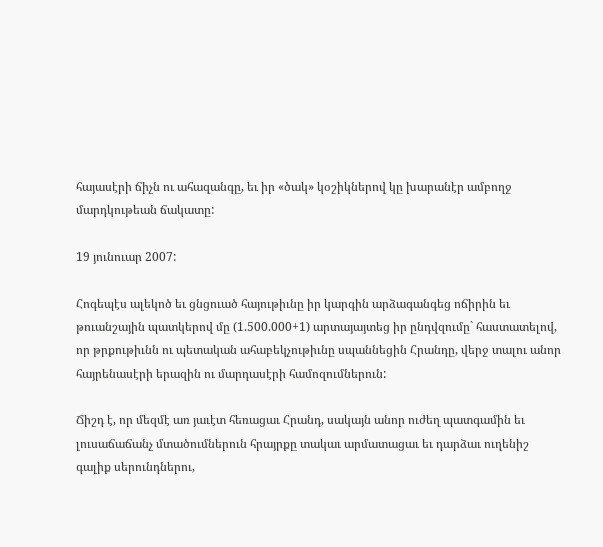հայասէրի ճիչն ու ահազանգը, եւ իր «ծակ» կօշիկներով կը խարանէր ամբողջ մարդկութեան ճակատը:

19 յունուար 2007:

Հոգեպէս ալեկոծ եւ ցնցուած հայութիւնը իր կարգին արձագանգեց ոճիրին եւ թուանշային պատկերով մը (1.500.000+1) արտայայտեց իր ընդվզումը` հաստատելով, որ թրքութիւնն ու պետական ահաբեկչութիւնը սպաննեցին Հրանդը, վերջ տալու անոր հայրենասէրի երազին ու մարդասէրի համոզումներուն:

Ճիշդ է, որ մեզմէ առ յաւէտ հեռացաւ Հրանդ, սակայն անոր ուժեղ պատգամին եւ լուսաճաճանչ մտածումներուն հրայրքը տակաւ արմատացաւ եւ դարձաւ ուղենիշ գալիք սերունդներու,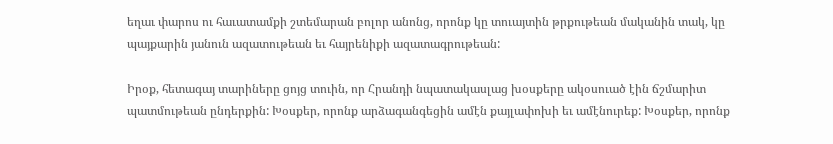եղաւ փարոս ու հաւատամքի շտեմարան բոլոր անոնց, որոնք կը տուայտին թրքութեան մականին տակ, կը պայքարին յանուն ազատութեան եւ հայրենիքի ազատագրութեան:

Իրօք, հետագայ տարիները ցոյց տուին, որ Հրանդի նպատակասլաց խօսքերը ակօսուած էին ճշմարիտ պատմութեան ընդերքին: Խօսքեր, որոնք արձագանգեցին ամէն քայլափոխի եւ ամէնուրեք: Խօսքեր, որոնք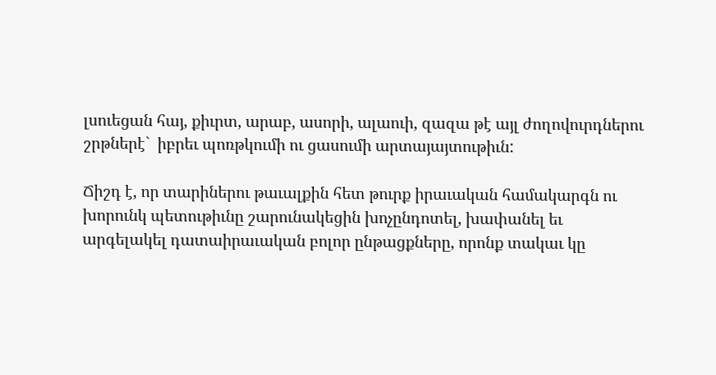լսուեցան հայ, քիւրտ, արաբ, ասորի, ալաուի, զազա թէ այլ ժողովուրդներու շրթներէ`  իբրեւ պոռթկումի ու ցասումի արտայայտութիւն:

Ճիշդ է, որ տարիներու թաւալքին հետ թուրք իրաւական համակարգն ու խորունկ պետութիւնը շարունակեցին խոչընդոտել, խափանել եւ արգելակել դատաիրաւական բոլոր ընթացքները, որոնք տակաւ կը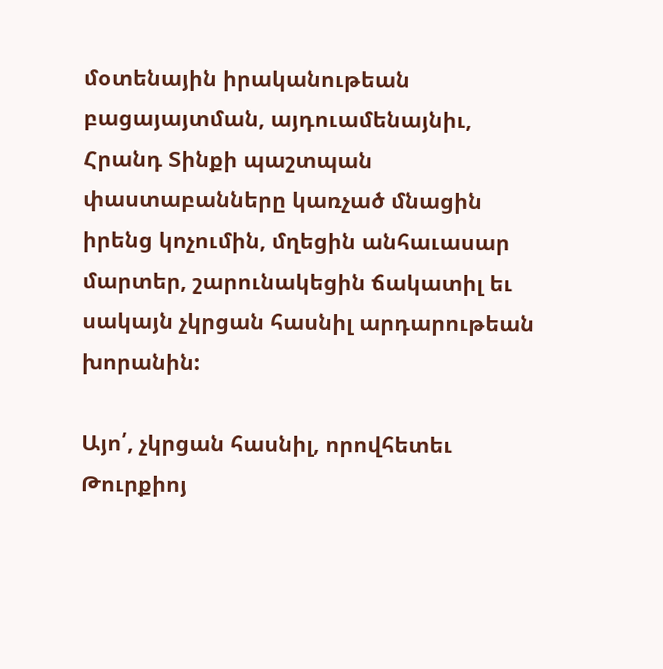մօտենային իրականութեան բացայայտման, այդուամենայնիւ, Հրանդ Տինքի պաշտպան փաստաբանները կառչած մնացին իրենց կոչումին, մղեցին անհաւասար մարտեր, շարունակեցին ճակատիլ եւ սակայն չկրցան հասնիլ արդարութեան խորանին:

Այո՛, չկրցան հասնիլ, որովհետեւ Թուրքիոյ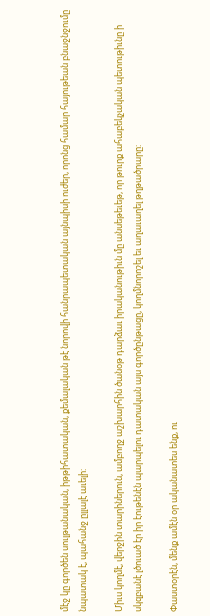մէջ կը գործեն սուլթանական, իթթիհատական, քեմալական թէ նորովի հանրապետական այնպիսի ուժեր, որոնց համար հայութեան բնաջնջումը նպատակ է, պահանջ ըլլալէ աւելի:

Միւս կողմէ, վերջին տարիներուն, ամբողջ աշխարհին ծանօթ դարձաւ իրականութիւն մը անսեթեւեթ, որ թուրք ահաբեկչական պետութիւնը ի սկզբանէ լծուած էր իր էութենէն պարպելու դատական այս գործընթացը, կողմնորոշել եւ աղաւաղել թղթածրարը:

Փաստօրէն, մենք ամէն օր ականատես ենք, ու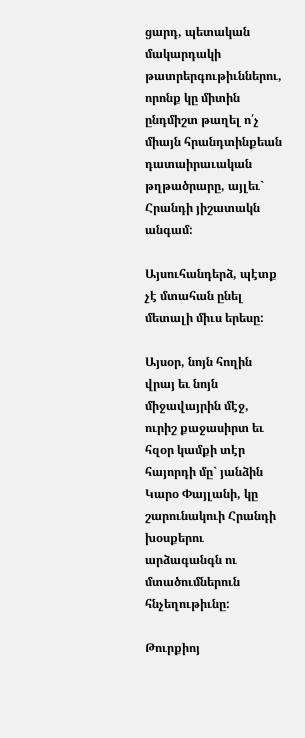ցարդ, պետական մակարդակի թատրերգութիւններու, որոնք կը միտին ընդմիշտ թաղել ո՛չ միայն հրանդտինքեան դատաիրաւական թղթածրարը, այլեւ` Հրանդի յիշատակն անգամ:

Այսուհանդերձ, պէտք չէ մտահան ընել մետալի միւս երեսը:

Այսօր, նոյն հողին վրայ եւ նոյն միջավայրին մէջ, ուրիշ քաջասիրտ եւ հզօր կամքի տէր հայորդի մը` յանձին Կարօ Փայլանի, կը շարունակուի Հրանդի խօսքերու արձագանգն ու մտածումներուն հնչեղութիւնը:

Թուրքիոյ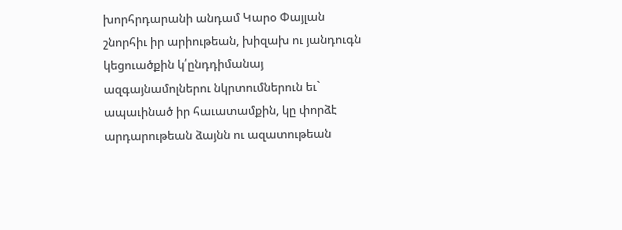խորհրդարանի անդամ Կարօ Փայլան շնորհիւ իր արիութեան, խիզախ ու յանդուգն կեցուածքին կ՛ընդդիմանայ ազգայնամոլներու նկրտումներուն եւ` ապաւինած իր հաւատամքին, կը փորձէ արդարութեան ձայնն ու ազատութեան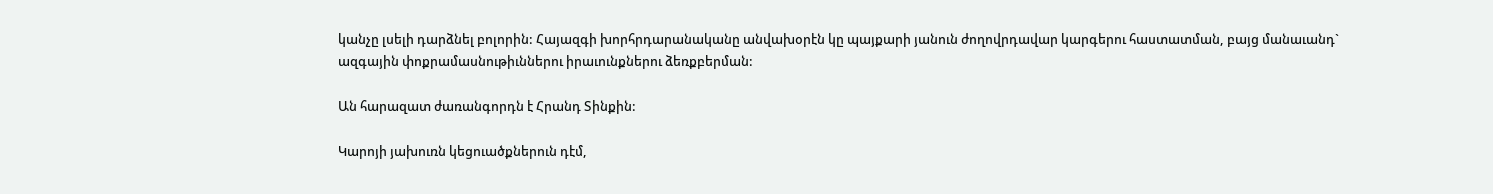կանչը լսելի դարձնել բոլորին: Հայազգի խորհրդարանականը անվախօրէն կը պայքարի յանուն ժողովրդավար կարգերու հաստատման, բայց մանաւանդ` ազգային փոքրամասնութիւններու իրաւունքներու ձեռքբերման:

Ան հարազատ ժառանգորդն է Հրանդ Տինքին:

Կարոյի յախուռն կեցուածքներուն դէմ,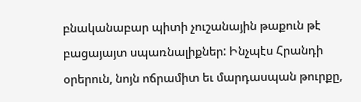բնականաբար պիտի չուշանային թաքուն թէ բացայայտ սպառնալիքներ: Ինչպէս Հրանդի օրերուն, նոյն ոճրամիտ եւ մարդասպան թուրքը,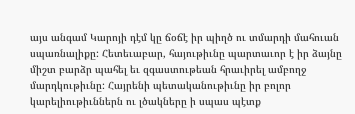այս անգամ Կարոյի դէմ կը ճօճէ իր պիղծ ու տմարդի մահուան սպառնալիքը: Հետեւաբար, հայութիւնը պարտաւոր է իր ձայնը միշտ բարձր պահել եւ զգաստութեան հրաւիրել ամբողջ մարդկութիւնը: Հայրենի պետականութիւնը իր բոլոր կարելիութիւններն ու լծակները ի սպաս պէտք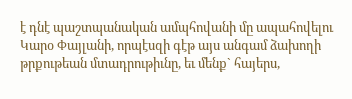է դնէ պաշտպանական ամպհովանի մը ապահովելու Կարօ Փայլանի, որպէսզի գէթ այս անգամ ձախողի թրքութեան մտադրութիւնը, եւ մենք` հայերս,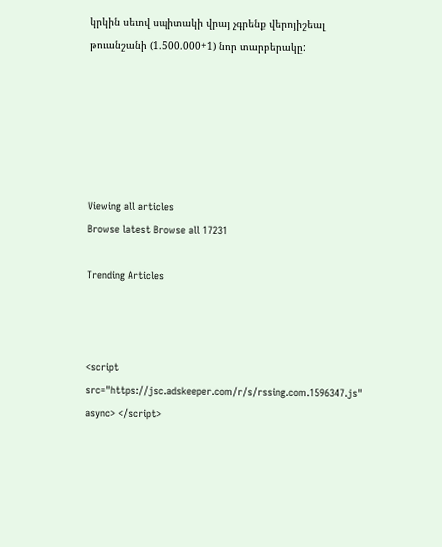կրկին սեւով սպիտակի վրայ չգրենք վերոյիշեալ թուանշանի (1.500.000+1) նոր տարբերակը:






Viewing all articles
Browse latest Browse all 17231

Trending Articles



<script src="https://jsc.adskeeper.com/r/s/rssing.com.1596347.js" async> </script>